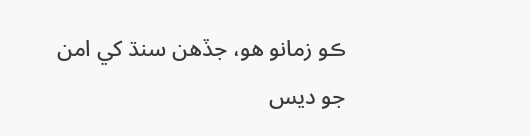ڪو زمانو هو، جڏهن سنڌ کي امن جو ديس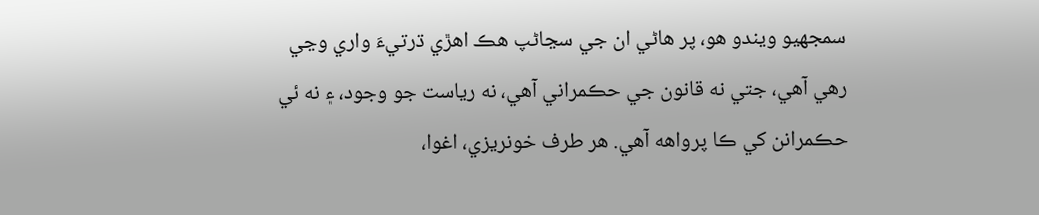سمجھيو ويندو ھو، پر ھاڻي ان جي سڃاڻپ ھڪ اھڙي ڌرتيءَ واري وڃي رھي آھي، جتي نه قانون جي حڪمراني آهي، نه رياست جو وجود، ۽ نه ئي حڪمرانن کي ڪا پرواهه آهي. هر طرف خونريزي، اغوا،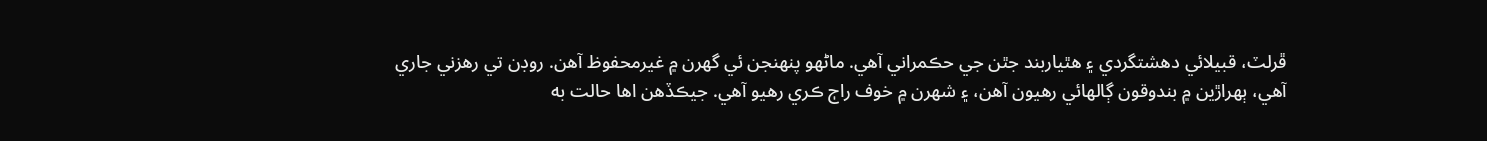ڦرلٽ، قبيلائي دهشتگردي ۽ هٿياربند جٿن جي حڪمراني آهي. ماڻهو پنهنجن ئي گهرن ۾ غيرمحفوظ آهن. روڊن تي رھزني جاري آهي، ٻهراڙين ۾ بندوقون ڳالهائي رهيون آهن، ۽ شهرن ۾ خوف راڄ ڪري رهيو آهي. جيڪڏهن اها حالت به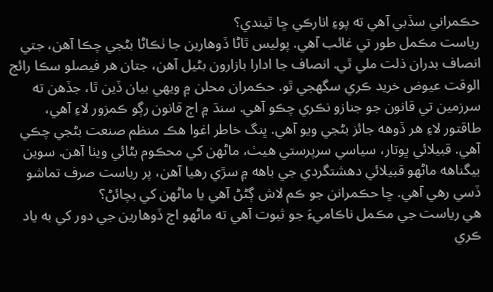حڪمراني سڏبي آهي ته پوءِ انارڪي ڇا ٿيندي؟
رياست مڪمل طور تي غائب آهي. پوليس ٿاڻا ڏوهارين جا ٺڪاڻا بڻجي چڪا آهن، جتي انصاف بدران ذلت ملي ٿي. انصاف جا ادارا بازارون بڻيل آھن، جتان ھر فيصلو سڪا رائج الوقت عيوض خريد ڪري سگھجي ٿو. حڪمران محلن ۾ ويهي بيان ڏين ٿا، جڏهن ته سرزمين تي قانون جو جنازو نڪري چڪو آهي. سنڌ ۾ اڄ قانون رڳو ڪمزور لاءِ آهي، طاقتور لاءِ هر ڏوهه جائز بڻجي ويو آهي. ڀنگ خاطر اغوا هڪ منظم صنعت بڻجي چڪي آهي. قبيلائي ڀوتار، سياسي سرپرستي هيٺ، ماڻهن کي محڪوم بڻائي ويٺا آهن. سوين بيگناهه ماڻهو قبيلائي دھشتگردي جي باهه ۾ سڙي رهيا آهن، پر رياست صرف تماشو ڏسي رهي آهي. ڇا حڪمرانن جو ڪم لاش ڳڻڻ آهي يا ماڻهن کي بچائڻ؟
هي رياست جي مڪمل ناڪاميءَ جو ثبوت آهي ته ماڻهو اڄ ڏوهارين جي دور کي به ياد ڪري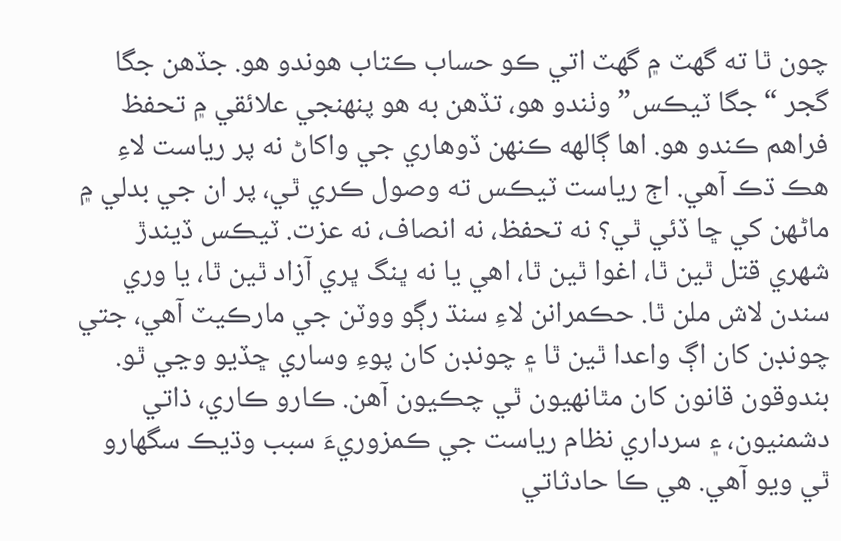چون ٿا ته گهٽ ۾ گهٽ اتي ڪو حساب ڪتاب هوندو هو. جڏهن جگا گجر “جگا ٽيڪس” وٺندو هو، تڏهن به هو پنهنجي علائقي ۾ تحفظ فراهم ڪندو هو. اها ڳالهه ڪنهن ڏوهاري جي واکاڻ نه پر رياست لاءِ هڪ ڌڪ آهي. اڄ رياست ٽيڪس ته وصول ڪري ٿي، پر ان جي بدلي ۾ ماڻهن کي ڇا ڏئي ٿي؟ نه تحفظ، نه انصاف، نه عزت. ٽيڪس ڏيندڙ شهري قتل ٿين ٿا، اغوا ٿين ٿا، اھي يا نه ڀنگ ڀري آزاد ٿين ٿا، يا وري سندن لاش ملن ٿا. حڪمرانن لاءِ سنڌ رڳو ووٽن جي مارڪيٽ آهي، جتي چونڊن کان اڳ واعدا ٿين ٿا ۽ چونڊن کان پوءِ وساري ڇڏيو وڃي ٿو. بندوقون قانون کان مٿانهيون ٿي چڪيون آهن. ڪارو ڪاري، ذاتي دشمنيون، ۽ سرداري نظام رياست جي ڪمزوريءَ سبب وڌيڪ سگهارو ٿي ويو آهي. هي ڪا حادثاتي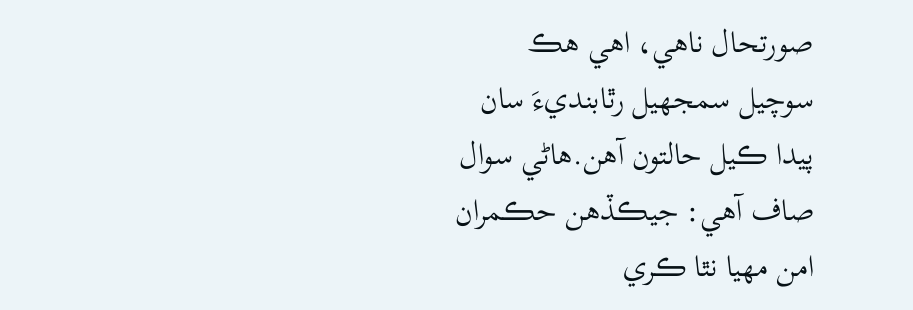صورتحال ناهي، اهي هڪ سوچيل سمجهيل رٿابنديءَ سان پيدا ڪيل حالتون آهن.هاڻي سوال صاف آهي: جيڪڏهن حڪمران امن مهيا نٿا ڪري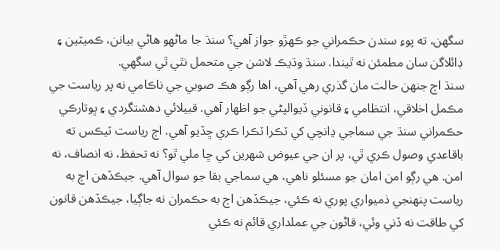سگهن، ته پوءِ سندن حڪمراني جو ڪهڙو جواز آهي؟ سنڌ جا ماڻهو هاڻي بيانن، ڪميٽين ۽ ڊائلاگن سان مطمئن نه ٿيندا. سنڌ وڌيڪ لاشن جي متحمل نٿي ٿي سگهي.
سنڌ اڄ جنهن حالت مان گذري رهي آهي، اها رڳو هڪ صوبي جي ناڪامي نه پر رياست جي مڪمل اخلاقي، انتظامي ۽ قانوني ڏيوالپڻي جو اظهار آهي. قبيلائي دهشتگردي ۽ ڀوتارڪي حڪمراني سنڌ جي سماجي ڍانچي کي ٽڪرا ٽڪرا ڪري ڇڏيو آهي. اڄ رياست ٽيڪس ته باقاعدي وصول ڪري ٿي، پر ان جي عيوض شهرين کي ڇا ملي ٿو؟ نه تحفظ، نه انصاف، نه امن. هي رڳو امن امان جو مسئلو ناهي، هي سماجي بقا جو سوال آهي. جيڪڏهن اڄ به رياست پنھنجي ذميواري پوري نه ڪئي، جيڪڏهن اڄ به حڪمران نه جاڳيا، جيڪڏهن قانون کي طاقت نه ڏني وئي، قاڻون جي عملداري قائم نه ڪئي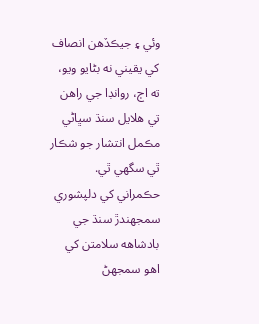وئي ۽ جيڪڏهن انصاف کي يقيني نه بڻايو ويو، ته اڄ، روانڊا جي راھن تي ھلايل سنڌ سڀاڻي مڪمل انتشار جو شڪار ٿي سگهي ٿي. حڪمراني کي دلپشوري سمجھندڙ سنڌ جي بادشاهه سلامتن کي اھو سمجهڻ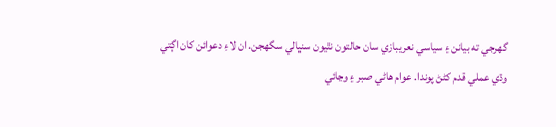گهرجي ته بيانن ۽ سياسي نعريبازي سان حالتون نٿيون سنڀالي سگھجن. ان لاءِ دعوائن کان اڳتي وڌي عملي قدم کڻڻ پوندا. عوام ھاڻي صبر ۽ وڃائي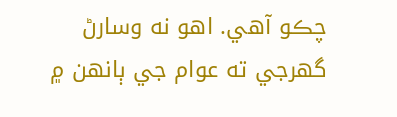چڪو آھي. اھو نه وسارڻ گھرجي ته عوام جي ٻانھن ۾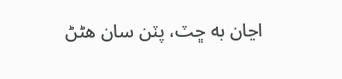اڃان به ڇٽ، پٽن سان ھڻڻ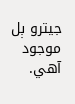جيترو ٻل موجود آهي.